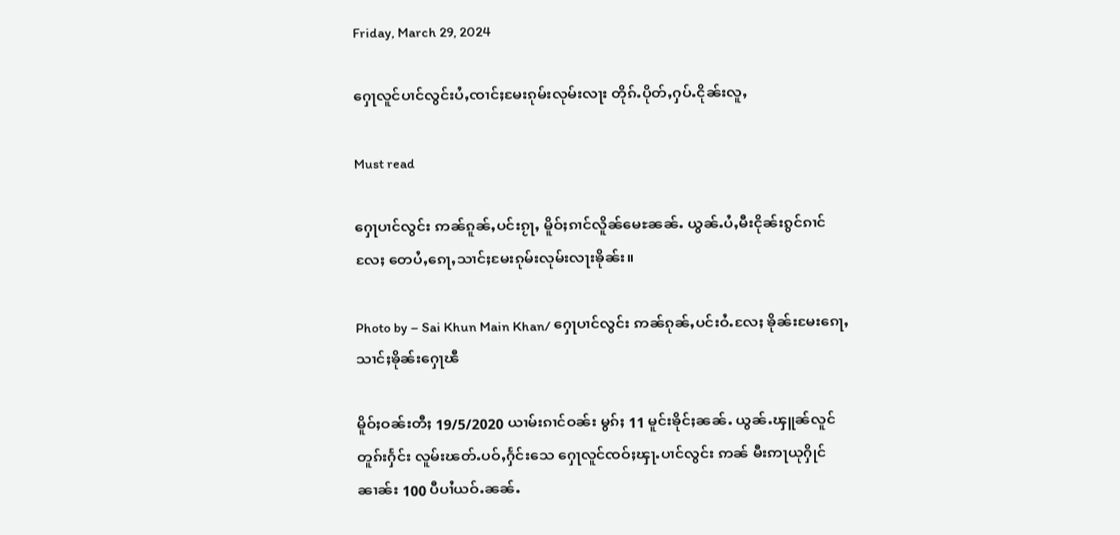Friday, March 29, 2024

ႁေႃလူင်ပၢင်လွင်းပႆႇၸၢင်ႈမႄးၵုမ်းလုမ်းလႃး တိုၵ်ႉပိုတ်ႇႁပ်ႉငိုၼ်းလူႇ

Must read

ႁေႃပၢင်လွင်း ဢၼ်ၵူၼ်ႇပင်းၵႂႃႇ မိူဝ်ႈၵၢင်လိူၼ်မေႊၼၼ်ႉ ယွၼ်ႉပႆႇမီးငိုၼ်းၵွင်ၵၢင်လႄႈ တေပႆႇၵေႃႇသၢင်ႈမႄးၵုမ်းလုမ်းလႃးၶိုၼ်း။

Photo by – Sai Khun Main Khan/ ႁေႃပၢင်လွင်း ဢၼ်ၵုၼ်ႇပင်းဝႆႉလႄႈ ၶိုၼ်းမႄးၵေႃႇသၢင်ႈၶိုၼ်းႁေႃၽီ

မိူဝ်ႈဝၼ်းတီႈ 19/5/2020 ယၢမ်းၵၢင်ဝၼ်း မွၵ်ႈ 11 မူင်းၶိုင်ႈၼၼ်ႉ ယွၼ်ႉၾူၼ်လူင်တူၵ်းႁႅင်း လူမ်းၽတ်ႉပဝ်ႇႁႅင်းသေ ႁေႃလူင်ၸဝ်ႈၾႃႉပၢင်လွင်း ဢၼ် မီးဢႃယုႁိုင်ၼၢၼ်း 100 ပီပၢႆယဝ်ႉၼၼ်ႉ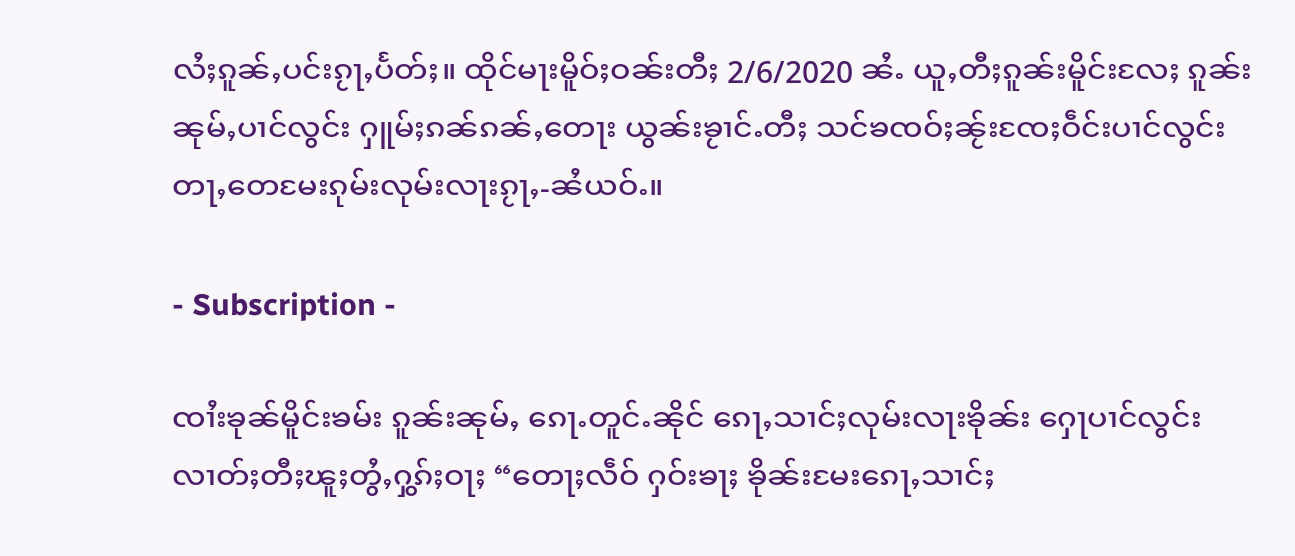လႆႈၵူၼ်ႇပင်းၵႂႃႇပႅတ်ႈ။ ထိုင်မႃးမိူဝ်ႈဝၼ်းတီႈ 2/6/2020 ၼႆႉ ယူႇတီႈၵူၼ်းမိူင်းလႄႈ ၵူၼ်းၼုမ်ႇပၢင်လွင်း ႁူမ်ႈၵၼ်ၵၼ်ႇတေႃး ယွၼ်းၶႂၢင်ႉတီႈ သင်ၶၸဝ်ႈၼႂ်းၸႄႈဝဵင်းပၢင်လွင်း တႃႇတေမႄးၵုမ်းလုမ်းလႃးၵႂႃႇ-ၼႆယဝ်ႉ။

- Subscription -

ၸၢႆးၶုၼ်မိူင်းၶမ်း ၵူၼ်းၼုမ်ႇ ၵေႃႉတူင်ႉၼိုင် ၵေႃႇသၢင်ႈလုမ်းလႃးၶိုၼ်း ႁေႃပၢင်လွင်း လၢတ်ႈတီႈၽူႈတွႆႇႁွၵ်ႈဝႃႈ “တေႃႈလဵဝ် ႁဝ်းၶႃႈ ၶိုၼ်းမႄးၵေႃႇသၢင်ႈ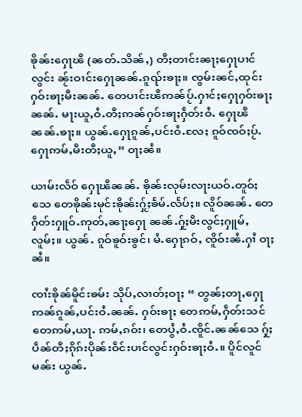ၶိုၼ်းႁေႃၽီ (ၼတ်ႉသိၼ်ႇ) တီႈတၢင်းၼႃႈႁေႃပၢင်လွင်း ၼႂ်းဝၢင်းႁေႃၼၼ်ႉၵူၺ်းၶႃႈ။ ၸွမ်းၼင်ႇထုင်းႁဝ်းၶႃႈမီးၼၼ်ႉ တေပၢင်းၽီဢၼ်ပႂ်ႉႁၢင်ႈႁေႃႁဝ်းၶႃႈၼၼ်ႉ မႃးယူႇဝႆႉတီႈဢၼ်ႁဝ်းၶႃႈႁဵတ်းဝႆႉ ႁေႃၽီၼၼ်ႉၶႃႈ။ ယွၼ်ႉႁေႃၵူၼ်ႇပင်းဝႆႉလႄႈ ၵူဝ်ၸဝ်ႈပႂ်ႉႁေႃဢမ်ႇမီးတီႈယူႇ” ဝႃႈၼႆ။

ယၢမ်းလဵဝ် ႁေႃၽီၼၼ်ႉ ၶိုၼ်းလုမ်းလႃးယဝ်ႉတူဝ်ႈသေ တေၶိုၼ်းမုင်းၶိုၼ်းႁႂ်ႈၶႅမ်ႉလႅပ်ႈ။ လိူဝ်ၼၼ်ႉ တေႁဵတ်းႁူဝ်ႉဢုတ်ႇၼႃႈႁေႃ ၼၼ်ႉႁႂ်ႈမီးလွင်ႈႁူမ်ႇလူမ်ႈ။ ယွၼ်ႉ ၵူဝ်ၶူဝ်းၶွင်၊ မႆႉႁေႃၵဝ်ႇ ၸိူဝ်းၼႆႉႁၢႆ ဝႃႈၼႆ။

ၸၢႆးၶိုၼ်မိူင်းၶမ်း သိုပ်ႇလၢတ်ႈဝႃႈ “ တွၼ်ႈတႃႇႁေႃဢၼ်ၵူၼ်ႇပင်းဝႆႉၼၼ်ႉ ႁဝ်းၶႃႈ တေဢမ်ႇႁဵတ်းသင် တေဢမ်ႇယႃႉ ဢမ်ႇၵဝ်း၊ တေပွႆႇဝႆႉၸိူင်ႉၼၼ်သေ ႁႂ်ႈပဵၼ်တီႈၵိုၵ်းပိုၼ်းဝဵင်းပၢင်လွင်းႁဝ်းၶႃႈဝႆႉ။ ပိူင်လူင်မၼ်း ယွၼ်ႉ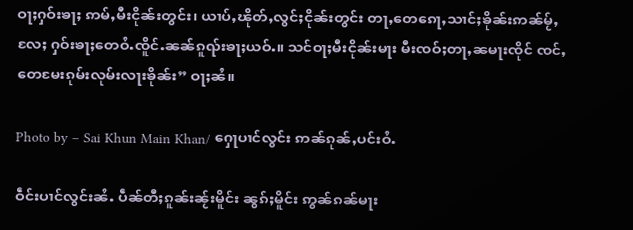ဝႃႈႁဝ်းၶႃႈ ဢမ်ႇမီးငိုၼ်းတွင်း၊ ယၢပ်ႇၽိုတ်ႇလွင်ႈငိုၼ်းတွင်း တႃႇတေၵေႃႇသၢင်ႈၶိုၼ်းဢၼ်မႂ်ႇလႄႈ ႁဝ်းၶႃႈတေဝႆႉၸိူင်ႉၼၼ်ၵူၺ်းၶႃႈယဝ်ႉ။ သင်ဝႃႈမီးငိုၼ်းမႃး မီးၸဝ်ႈတႃႇၼမႃးၸိုင် ၸင်ႇတေမႄးၵုမ်းလုမ်းလႃးၶိုၼ်း” ဝႃႈၼႆ။

Photo by – Sai Khun Main Khan/ ႁေႃပၢင်လွင်း ဢၼ်ၵုၼ်ႇပင်းဝႆႉ

ဝဵင်းပၢင်လွင်းၼႆႉ ပဵၼ်တီႈၵူၼ်းၼႂ်းမိူင်း ၼွၵ်ႈမိူင်း ဢွၼ်ၵၼ်မႃး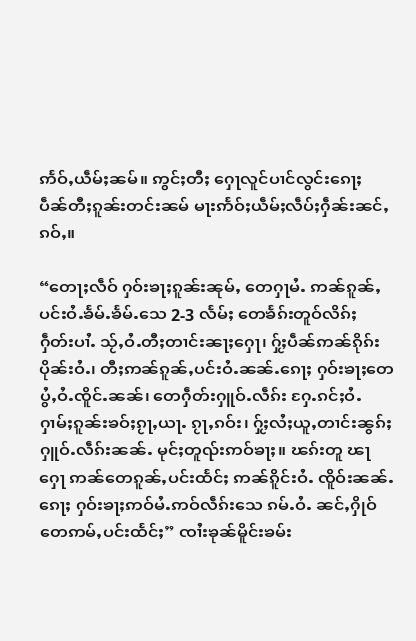ဢႅဝ်ႇယဵမ်ႈၼမ်။ ဢွင်ႈတီႈ ႁေႃလူင်ပၢင်လွင်းၵေႃႈ ပဵၼ်တီႈၵူၼ်းတင်းၼမ် မႃးဢႅဝ်ႈယဵမ်ႈလဵပ်ႈႁဵၼ်းၼင်ႇၵဝ်ႇ။

“တေႃႈလဵဝ် ႁဝ်းၶႃႈၵူၼ်းၼုမ်ႇ တေႁႃမႆႉ ဢၼ်ၵူၼ်ႇပင်းဝႆႉၶႅမ်ႉၶႅမ်ႉသေ 2-3 လႅမ်ႈ တေၶႅၵ်းတူဝ်လိၵ်ႈ ႁဵတ်းပၢႆႉ သႂ်ႇဝႆႉတီႈတၢင်းၼႃႈႁေႃ၊ ႁႂ်ႈပဵၼ်ဢၼ်ၵိုၵ်းပိုၼ်းဝႆႉ၊ တီႈဢၼ်ၵူၼ်ႇပင်းဝႆႉၼၼ်ႉၵေႃႈ ႁဝ်းၶႃႈတေပွႆႇဝႆႉၸိူင်ႉၼၼ်၊ တေႁဵတ်းႁူဝ်ႉလဵၵ်း ႁႄႉၵင်ႈဝႆႉ ႁၢမ်ႈၵူၼ်းၶဝ်ႈၵႂႃႇယႃႉ ၵႂႃႇၵဝ်း၊ ႁႂ်ႈလႆႈယူႇတၢင်းၼွၵ်ႈႁူဝ်ႉလဵၵ်းၼၼ်ႉ မုင်ႈတူၺ်းဢဝ်ၶႃႈ။ ၽၵ်းတူ ၽႃႁေႃ ဢၼ်တေၵူၼ်ႇပင်းထႅင်ႈ ဢၼ်ၵိူင်းဝႆႉ ၸိူဝ်းၼၼ်ႉၵေႃႈ ႁဝ်းၶႃႈဢဝ်မႆႉဢဝ်လဵၵ်းသေ ၵမ်ႉဝႆႉ ၼင်ႇႁိုဝ် တေဢမ်ႇပင်းထႅင်ႈ” ၸၢႆးၶုၼ်မိူင်းၶမ်း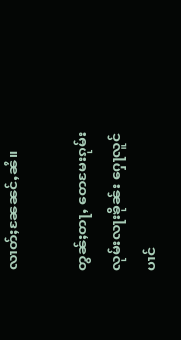လၢတ်ႈၼႄၼင်ႇၼႆ။

တွၼ်ႈတႃႇ တေမႄးၵုမ်းလုမ်းလႃးၶိုၼ်း ႁေႃလူင်ပၢင်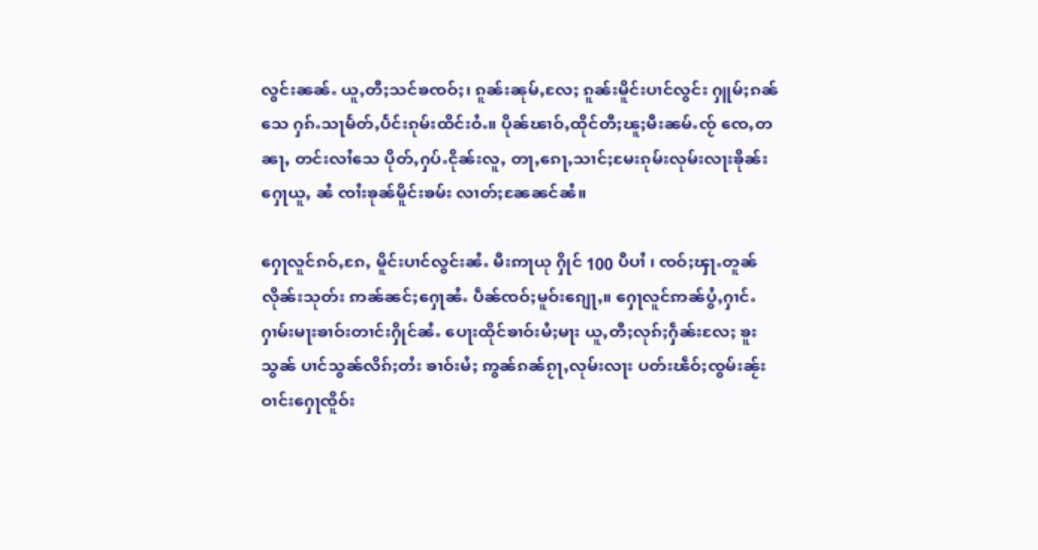လွင်းၼၼ်ႉ ယူႇတီႈသင်ၶၸဝ်ႈ၊ ၵူၼ်းၼုမ်ႇလႄႈ ၵူၼ်းမိူင်းပၢင်လွင်း ႁူမ်ႈၵၼ်သေ ႁၵ်ႉသႃမႅတ်ႇပႅင်းၵုမ်းထိင်းဝႆႉ။ ပိုၼ်ၽၢဝ်ႇထိုင်တီႈၽူႈမီးၼမ်ႉၸႂ် ၸေႇတၼႃႇ တင်းလၢႆသေ ပိုတ်ႇႁပ်ႉငိုၼ်းလူႇ တႃႇၵေႃႇသၢင်ႈမႄးၵုမ်းလုမ်းလႃးၶိုၼ်းႁေႃယူႇ ၼႆ ၸၢႆးၶုၼ်မိူင်းၶမ်း လၢတ်ႈၼႄၼင်ၼႆ။

ႁေႃလူင်ၵဝ်ႇၵႄႇ မိူင်းပၢင်လွင်းၼႆႉ မီးဢႃယု ႁိုင် 100 ပီပၢႆ ၊ ၸဝ်ႈၾႃႉတူၼ်လိုၼ်းသုတ်း ဢၼ်ၼင်ႈႁေႃၼႆႉ ပဵၼ်ၸဝ်ႈမူဝ်းၵျေႃႇ။ ႁေႃလူင်ဢၼ်ပွႆႇႁၢင်ႉႁၢမ်းမႃးၶၢဝ်းတၢင်းႁိုင်ၼႆႉ ပေႃးထိုင်ၶၢဝ်းမႆႈမႃး ယူႇတီႈလုၵ်ႈႁဵၼ်းလႄႈ ၶူးသွၼ် ပၢင်သွၼ်လိၵ်ႈတႆး ၶၢဝ်းမႆႈ ဢွၼ်ၵၼ်ၵႂႃႇလုမ်းလႃး ပတ်းၽဵဝ်ႈၸွမ်းၼႂ်းဝၢင်းႁေႃၸိူဝ်း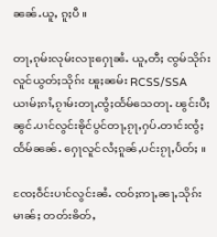ၼၼ်ႉယူႇ ၵူႈပီ ။

တႃႇၵုမ်းလုမ်းလႃးႁေႃၼႆႉ ယူႇတီႈ ၸွမ်သိုၵ်းလူင်ယွတ်ႈသိုၵ်း ၽူႈၼမ်း RCSS/SSA ယၢမ်ႈၵၢႆႇၵႂၢမ်းတႃႇၸွႆႈထႅမ်သေတႃႉ ၽွင်းပီႈၼွင်ႉပၢင်လွင်းၶိုင်ပွင်တႃႇၵႂႃႇႁပ်ႉတၢင်းၸွႆႈထႅမ်ၼၼ်ႉ ႁေႃလူင်လႆႈၵူၼ်ႇပင်းၵႂႃႇပႅတ်ႈ ။

ၸႄႈဝဵင်းပၢင်လွင်းၼႆႉ ၸဝ်ႈဢႃႇၼႃႇသိုၵ်းမၢၼ်ႈ တတ်းၶိတ်ႇ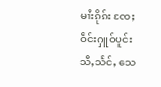မၢႆးၵိုၵ်း ၸႄႈဝဵင်းႁူဝ်ပူင်း သီႇသႅင်ႇ သေ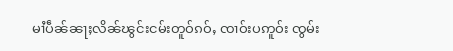မၢႆပဵၼ်ၼႃႈလိၼ်ၽွင်းငမ်းတူဝ်ၵဝ်ႇ ၸၢဝ်းပဢူဝ်း ၸွမ်း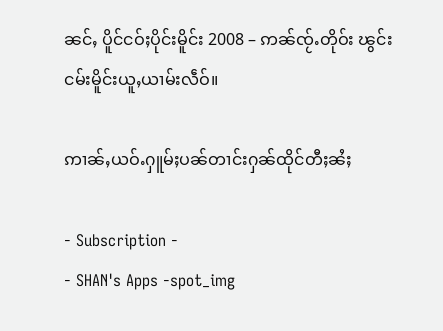ၼင်ႇ ပိူင်ငဝ်ႈပိုင်းမိူင်း 2008 – ဢၼ်ၸႂ်ႉတိုဝ်း ၽွင်းငမ်းမိူင်းယူႇယၢမ်းလဵဝ်။

ဢၢၼ်ႇယဝ်ႉႁူမ်ႈပၼ်တၢင်းႁၼ်ထိုင်တီႈၼႆႈ

- Subscription -
- SHAN's Apps -spot_img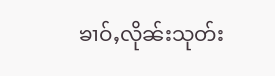ၶၢဝ်ႇလိုၼ်းသုတ်း